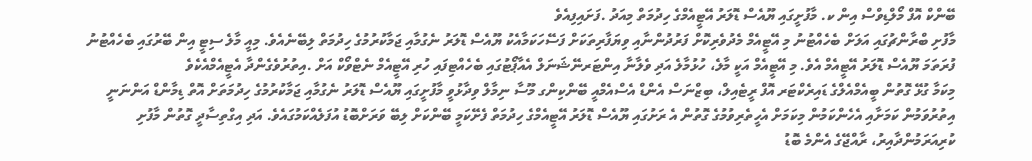ބޭންކް އޮފް މޯލްޑިވްސް އިން ކ. މާފުށީގައި ޔޫއެސް ޑޮލަރު އޭޓީއެމްގެ ހިދުމަތް މިއަދު .ފަށައިފިއެވެ
މާފުށި ބްރާންޗުގައި އަލަށް ބެހެއްޓުނު މި އޭޓީއެމް މެދުވެރިކޮށް ފަރުދުންނާއި ވިޔަފާރިތަކަށް ފަސޭހަކަމާއެކު ޔޫއެސް ޑޮލަރު ނެގުމާއި ޖަމާކުރުމުގެ ހިދުމަތް ލިބޭނެއެވެ. މިއީ މާލެ ސިޓީ އިން ބޭރުގައި ބެހެއްޓުނު ފުރަތަމަ ޔޫއެސް ޑޮލަރު އޭޓީއެމް އެވެ. މި އޭޓީއެމް އަކީ މާލެ، ހުޅުމާލެ އަދި ވެލާނާ އިންޓަރނޭޝަނަލް އެއާޕޯޓުގައި ބެހެއްޓިފައި ހުރި އޭޓީއެމް ނެޓްވޯކް އަށް .އިތުރުވެގެންދާ އެޓީއެމްއެކެވެ
މިކަމާ ގުޅޭ ގޮތުން ބީއެމްއެލްގެ ޑައިރެކްޓަރ އޮފް ރީޓެއިލް، ބިޒްނަސް އެންޑް އެސްއެމްއީ ބޭންކިންގ މޫސާ ނިމާލް ވިދާޅުވީ މާފުށީގައި ޔޫއެސް ޑޮލަރު ނެގުމާއި ޖަމާކުރުމުގެ ހިދުމަތަށް އޮތް ޑިމާންޑް އަންނަނީ އިތުރުވަމުން ކަމަށާއި އެހެންކަމުން މިކަމަށް އެހީތެރިވުމުގެ ގޮތުން އެ ރަށުގައި ޔޫއެސް ޑޮލަރު އޭޓީއެމްގެ ހިދުމަތް ފެށޭކަމީ ބޭންކަށް ލިބޭ ވަރަށްބޮޑު އުފަލެއްކަމުގައެވެ. އަދި އިގްތިސާދީ ގޮތުން މާފުށި ކުރިއަރަމުންދާއިރު، ރާއްޖޭގެ އެންމެ ބޮޑު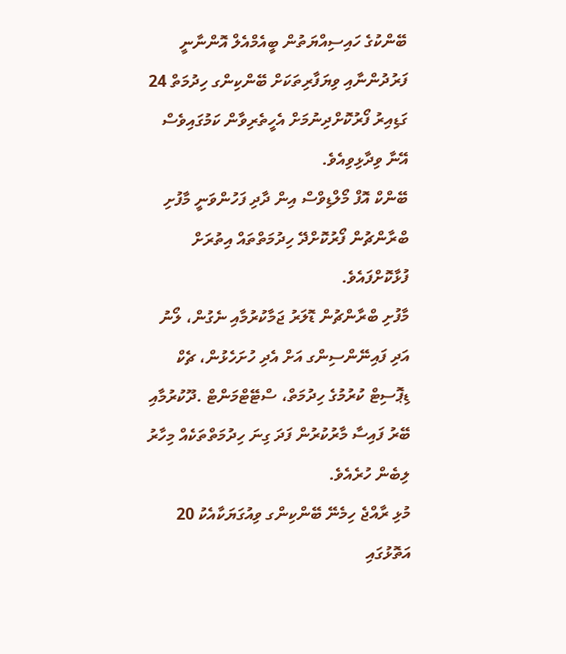ބޭންކުގެ ހައިސިއްޔަތުން ބީއެމްއެލް އޮންނާނީ ފަރުދުންނާއި ވިޔަފާރިތަކަށް ބޭންކިންގ ހިދުމަތް 24 ގަޑިއިރު ފޯރުކޮށްދިނުމަށް އެހީތެރިވާން ކަމުގައިވެސް އޭނާ ވިދާޅިވިއެވެ.
ބޭންކް އޮފް މޯލްޑިވްސް އިން ދާދި ފަހުންވަނީ މާފުށި ބްރާންޗުން ފޯރުކޮށްދޭ ހިދުމަތްތައް އިތުރަށް ފުޅާކޮށްފައެވެ.
މާފުށި ބްރާންޗުން ޑޮލަރު ޖަމާކުރުމާއި ނެގުން، ލޯނު އަދި ފައިނޭންސިންގ އަށް އެދި ހުށަހެޅުން، ޗެކް ޑިޕޮސިޓް ކުރުމުގެ ހިދުމަތް، ސްޓޭޓްމަންޓް .ދޫކުރުމާއި ބޭރު ފައިސާ މާރުކުރުން ފަދަ ގިނަ ހިދުމަތްތަކެއް މިހާރު ލިބެން ހުރެއެވެ.
މުޅި ރާއްޖެ ހިމެނޭ ބޭންކިންގ ވިއުގަޔަކާއެކު 20 އަތޮޅުގައި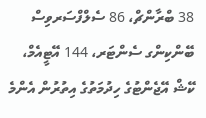38 ބްރާންޗް، 86 ސެލްފްސަރވިސް ބޭންކިންގ ސެންޓަރ، 144 އޭޓީއެމް، ކޭޝް އޭޖެންޓުގެ ހިދުމަތުގެ އިތުރުން އެންމެ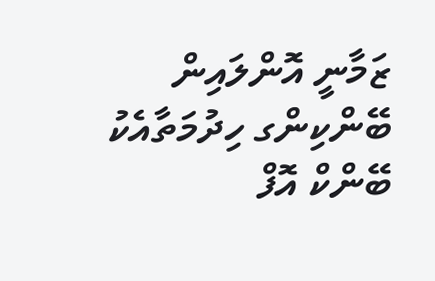ޒަމާނީ އޮންލައިން ބޭންކިންގ ހިދުމަތާއެކު ބޭންކް އޮފް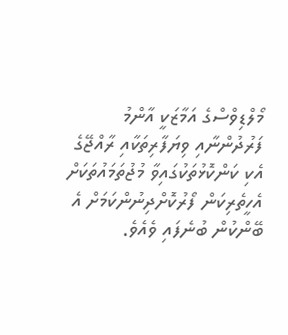މޯލްޑިވްސްގެ އަމާޒަކީ އާންމު ފަރުދުންނާއި ވިޔަފާރިތަކާއި ރާއްޖޭގެ އެކި ކަންކޮޅުތަކުގައިވާ މުޖުތަމައުތަކަށް އެހީތެރިކަން ފޯރުކޮށްދިނުންކަމަށް އެ ބޭންކުން ބުނެފައި ވެއެވެ.